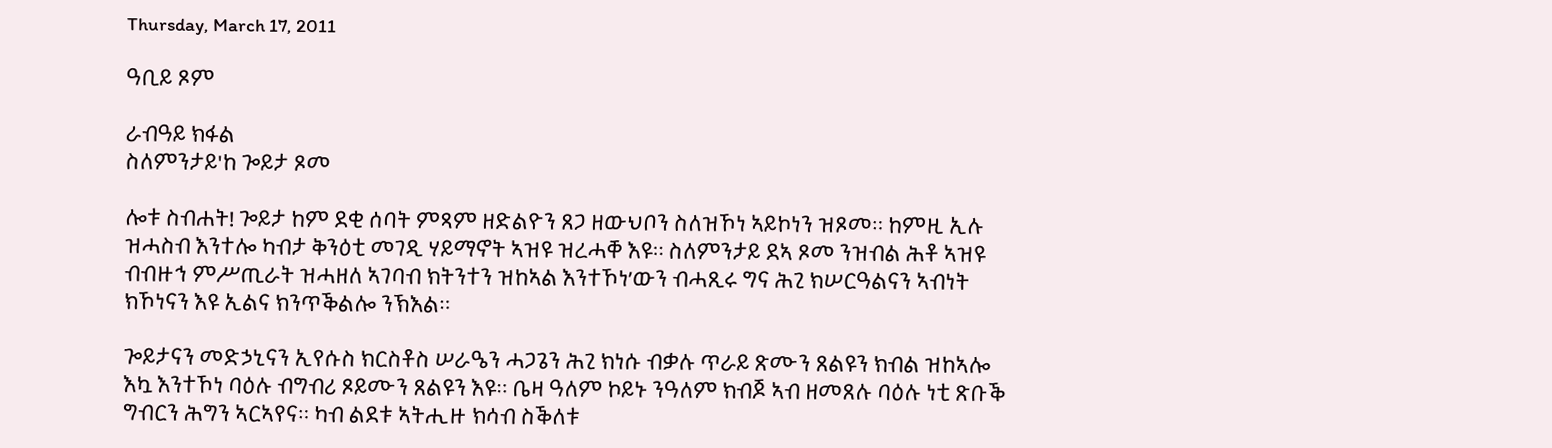Thursday, March 17, 2011

ዓቢይ ጾም

ራብዓይ ክፋል
ስለምንታይ'ከ ጐይታ ጾመ

ሎቱ ስብሐት! ጐይታ ከም ደቂ ሰባት ምጻም ዘድልዮን ጸጋ ዘውህቦን ስለዝኾነ ኣይኮነን ዝጾመ። ከምዚ ኢሉ ዝሓስብ እንተሎ ካብታ ቅንዕቲ መገዲ ሃይማኖት ኣዝዩ ዝረሓቐ እዩ። ስለምንታይ ደኣ ጾመ ንዝብል ሕቶ ኣዝዩ ብብዙኅ ምሥጢራት ዝሓዘለ ኣገባብ ክትንተን ዝከኣል እንተኾነ’ውን ብሓጺሩ ግና ሕጊ ክሠርዓልናን ኣብነት ክኾነናን እዩ ኢልና ክንጥቕልሎ ንኽእል።

ጐይታናን መድኃኒናን ኢየሱስ ክርስቶስ ሠራዔን ሓጋጌን ሕጊ ክነሱ ብቃሉ ጥራይ ጽሙን ጸልዩን ክብል ዝከኣሎ እኳ እንተኾነ ባዕሉ ብግብሪ ጾይሙን ጸልዩን እዩ። ቤዛ ዓለም ኮይኑ ንዓለም ክብጆ ኣብ ዘመጸሉ ባዕሉ ነቲ ጽቡቕ ግብርን ሕግን ኣርኣየና። ካብ ልደቱ ኣትሒዙ ክሳብ ስቕለቱ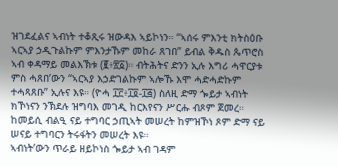ዝገደፈልና ኣብነት ተቆጺሩ ዝውዳእ ኣይኮነን። “ኣሰሩ ምእንቲ ክትስዕቡ ኣርኣያ ኃዲጉልኩም ምእንታኹም መከራ ጸገበ” ይብል ቅዱስ ጴጥሮስ ኣብ ቀዳማይ መልእኽቱ (፪፥፳፩)። ብትሕትና ድንን ኢሉ እግሪ ሓዋርያቱ ምስ ሓጸበ’ውን “ኣርኣያ እኃድገልኩም ኣሎኹ እሞ ሓድሓድኩም ተሓጻጸቡ” ኢሉና እዩ። (ዮሓ ፲፫፥፲፬-፲፭) ስለዚ ድማ ጐይታ ኣብነት ክኾነናን ንኽደሉ ዝግባእ መገዲ ከርእየናን ሥርሑ ብጾም ጀመረ። ከመይሲ ብልዒ ናይ ተግባር ኃጢኣት መሠረት ከምዝኾነ ጾም ድማ ናይ ሠናይ ተግባርን ትሩፋትን መሠረት እዩ።
ኣብነት’ውን ጥራይ ዘይኮነስ ጐይታ ኣብ ገዳም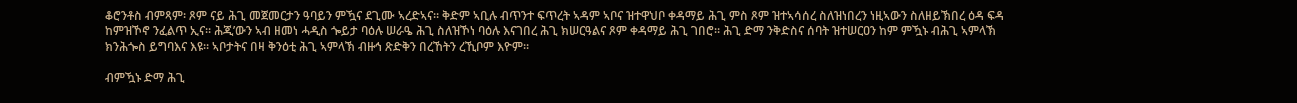ቆሮንቶስ ብምጻም፡ ጾም ናይ ሕጊ መጀመርታን ዓባይን ምዃና ደጊሙ ኣረድኣና። ቅድም ኣቢሉ ብጥንተ ፍጥረት ኣዳም ኣቦና ዝተዋህቦ ቀዳማይ ሕጊ ምስ ጾም ዝተኣሳሰረ ስለዝነበረን ነዚኣውን ስለዘይኽበረ ዕዳ ፍዳ ከምዝኾኖ ንፈልጥ ኢና። ሕጂ’ውን ኣብ ዘመነ ሓዲስ ጐይታ ባዕሉ ሠራዔ ሕጊ ስለዝኾነ ባዕሉ እናገበረ ሕጊ ክሠርዓልና ጾም ቀዳማይ ሕጊ ገበሮ። ሕጊ ድማ ንቅድስና ሰባት ዝተሠርዐን ከም ምዃኑ ብሕጊ ኣምላኽ ክንሕጐስ ይግባእና እዩ። ኣቦታትና በዛ ቅንዕቲ ሕጊ ኣምላኽ ብዙኅ ጽድቅን በረኸትን ረኺቦም እዮም።

ብምዃኑ ድማ ሕጊ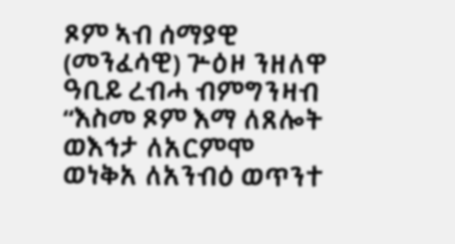ጾም ኣብ ሰማያዊ (መንፈሳዊ) ጕዕዞ ንዘለዋ ዓቢይ ረብሓ ብምግንዛብ “እስመ ጾም እማ ለጸሎት ወእኅታ ለአርምሞ ወነቅአ ለአንብዕ ወጥንተ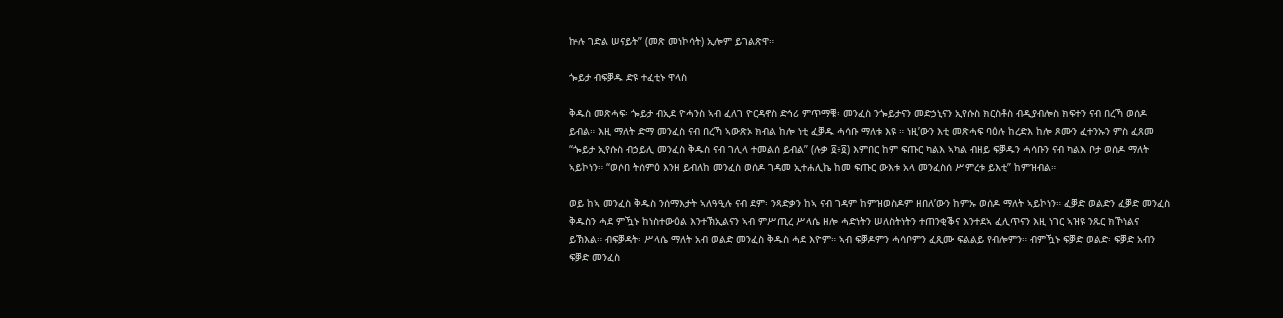ኵሉ ገድል ሠናይት” (መጽ መነኮሳት) ኢሎም ይገልጽዋ።

ጐይታ ብፍቓዱ ድዩ ተፈቲኑ ዋላስ

ቅዱስ መጽሓፍ፡ ጐይታ ብኢደ ዮሓንስ ኣብ ፈለገ ዮርዳኖስ ድኅሪ ምጥማቑ፡ መንፈስ ንጐይታናን መድኃኒናን ኢየሱስ ክርስቶስ ብዲያብሎስ ክፍተን ናብ በረኻ ወሰዶ ይብል። እዚ ማለት ድማ መንፈስ ናብ በረኻ ኣውጽኦ ክብል ከሎ ነቲ ፈቓዱ ሓሳቡ ማለቱ እዩ ። ነዚ’ውን እቲ መጽሓፍ ባዕሉ ከረድእ ከሎ ጾሙን ፈተንኡን ምስ ፈጸመ “ጐይታ ኢየሱስ ብኃይሊ መንፈስ ቅዱስ ናብ ገሊላ ተመልሰ ይብል” (ሉቃ ፬፥፬) እምበር ከም ፍጡር ካልእ ኣካል ብዘይ ፍቓዱን ሓሳቡን ናብ ካልእ ቦታ ወሰዶ ማለት ኣይኮነን። “ወሶበ ትሰምዕ እንዘ ይብለከ መንፈስ ወሰዶ ገዳመ ኢተሐሊኬ ከመ ፍጡር ውእቱ አላ መንፈስሰ ሥምረቱ ይእቲ” ከምዝብል።

ወይ ከኣ መንፈስ ቅዱስ ንሰማእታት ኣለዓዒሉ ናብ ደም፡ ንጻድቃን ከኣ ናብ ገዳም ከምዝወስዶም ዘበለ’ውን ከምኡ ወሰዶ ማለት ኣይኮነን። ፈቓድ ወልድን ፈቓድ መንፈስ ቅዱስን ሓደ ምዃኑ ከነስተውዕል እንተኽኢልናን ኣብ ምሥጢረ ሥላሴ ዘሎ ሓድነትን ሠለስትነትን ተጠንቂቕና እንተደኣ ፈሊጥናን እዚ ነገር ኣዝዩ ንጹር ክኾነልና ይኽእል። ብፍቓዳት፡ ሥላሴ ማለት አብ ወልድ መንፈስ ቅዱስ ሓደ እዮም። ኣብ ፍቓዶምን ሓሳቦምን ፈጺሙ ፍልልይ የብሎምን። ብምዃኑ ፍቓድ ወልድ፡ ፍቓድ አብን ፍቓድ መንፈስ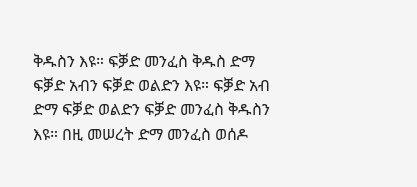ቅዱስን እዩ። ፍቓድ መንፈስ ቅዱስ ድማ ፍቓድ አብን ፍቓድ ወልድን እዩ። ፍቓድ አብ ድማ ፍቓድ ወልድን ፍቓድ መንፈስ ቅዱስን እዩ። በዚ መሠረት ድማ መንፈስ ወሰዶ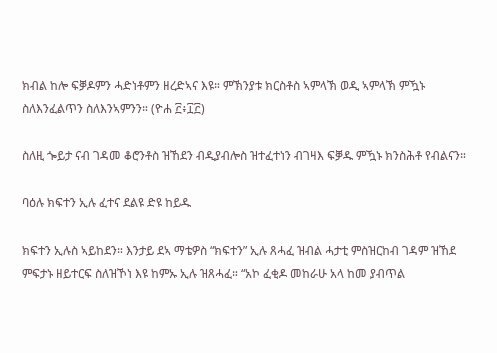ክብል ከሎ ፍቓዶምን ሓድነቶምን ዘረድኣና እዩ። ምኽንያቱ ክርስቶስ ኣምላኽ ወዲ ኣምላኽ ምዃኑ ስለእንፈልጥን ስለእንኣምንን። (ዮሐ ፫፥፲፫)

ስለዚ ጐይታ ናብ ገዳመ ቆሮንቶስ ዝኸደን ብዲያብሎስ ዝተፈተነን ብገዛእ ፍቓዱ ምዃኑ ክንስሕቶ የብልናን።

ባዕሉ ክፍተን ኢሉ ፈተና ደልዩ ድዩ ከይዱ

ክፍተን ኢሉስ ኣይከደን። እንታይ ደኣ ማቴዎስ “ክፍተን” ኢሉ ጸሓፈ ዝብል ሓታቲ ምስዝርከብ ገዳም ዝኸደ ምፍታኑ ዘይተርፍ ስለዝኾነ እዩ ከምኡ ኢሉ ዝጸሓፈ። “አኮ ፈቂዶ መከራሁ አላ ከመ ያብጥል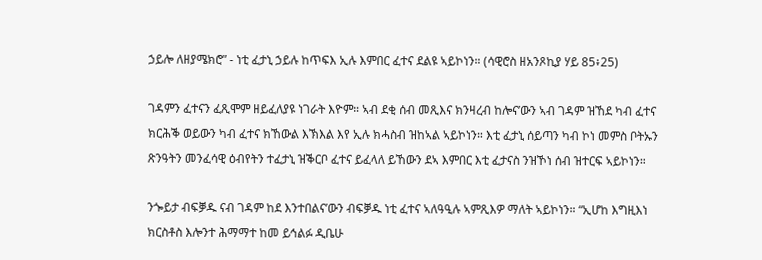ኃይሎ ለዘያሜክሮ” - ነቲ ፈታኒ ኃይሉ ከጥፍእ ኢሉ እምበር ፈተና ደልዩ ኣይኮነን። (ሳዊሮስ ዘአንጾኪያ ሃይ 85፥25)

ገዳምን ፈተናን ፈጺሞም ዘይፈለያዩ ነገራት እዮም። ኣብ ደቂ ሰብ መጺእና ክንዛረብ ከሎና’ውን ኣብ ገዳም ዝኸደ ካብ ፈተና ክርሕቕ ወይውን ካብ ፈተና ክኸውል እኽእል እየ ኢሉ ክሓስብ ዝከኣል ኣይኮነን። እቲ ፈታኒ ሰይጣን ካብ ኮነ መምስ ቦትኡን ጽንዓትን መንፈሳዊ ዕብየትን ተፈታኒ ዝቕርቦ ፈተና ይፈላለ ይኸውን ደኣ እምበር እቲ ፈታናስ ንዝኾነ ሰብ ዝተርፍ ኣይኮነን።

ንጐይታ ብፍቓዱ ናብ ገዳም ከደ እንተበልና’ውን ብፍቓዱ ነቲ ፈተና ኣለዓዒሉ ኣምጺእዎ ማለት ኣይኮነን። “ኢሆከ እግዚእነ ክርስቶስ እሎንተ ሕማማተ ከመ ይኅልፉ ዲቤሁ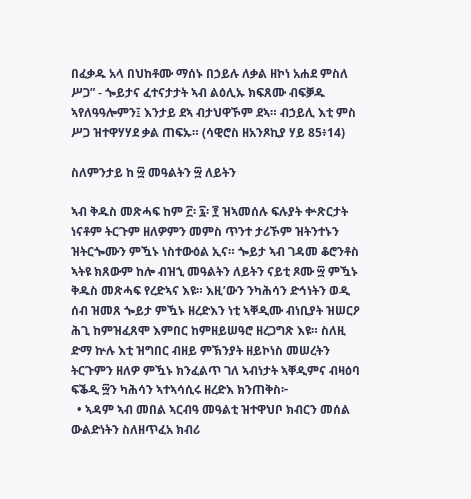በፈቃዱ አላ በህከቶሙ ማሰኑ በኃይሉ ለቃል ዘኮነ አሐደ ምስለ ሥጋ” - ጐይታና ፈተናታታት ኣብ ልዕሊኡ ክፍጸሙ ብፍቓዱ ኣየለዓዓሎምን፤ እንታይ ደኣ ብታህዋኾም ደኣ። ብኃይሊ እቲ ምስ ሥጋ ዝተዋሃሃደ ቃል ጠፍኡ። (ሳዊሮስ ዘአንጾኪያ ሃይ 85፥14)

ስለምንታይ ከ ፵ መዓልትን ፵ ለይትን

ኣብ ቅዱስ መጽሓፍ ከም ፫፡ ፯፡ ፻ ዝኣመሰሉ ፍሉያት ቍጽርታት ነናቶም ትርጉም ዘለዎምን መምስ ጥንተ ታሪኾም ዝትንተኑን ዝትርጐሙን ምዃኑ ነስተውዕል ኢና። ጐይታ ኣብ ገዳመ ቆሮንቶስ ኣትዩ ክጸውም ከሎ ብዝኂ መዓልትን ለይትን ናይቲ ጾሙ ፵ ምዃኑ ቅዱስ መጽሓፍ የረድኣና እዩ። እዚ’ውን ንካሕሳን ድኅነትን ወዲ ሰብ ዝመጸ ጐይታ ምዃኑ ዘረድእን ነቲ ኣቐዲሙ ብነቢያት ዝሠርዖ ሕጊ ከምዝፈጸሞ እምበር ከምዘይሠዓሮ ዘረጋግጽ እዩ። ስለዚ ድማ ኵሉ እቲ ዝግበር ብዘይ ምኽንያት ዘይኮነስ መሠረትን ትርጉምን ዘለዎ ምዃኑ ክንፈልጥ ገለ ኣብነታት ኣቐዲምና ብዛዕባ ፍቕዲ ፵ን ካሕሳን ኣተኣሳሲሩ ዘረድእ ክንጠቅስ፦
  • ኣዳም ኣብ መበል ኣርብዓ መዓልቲ ዝተዋህቦ ክብርን መሰል ውልድነትን ስለዘጥፈአ ክብሪ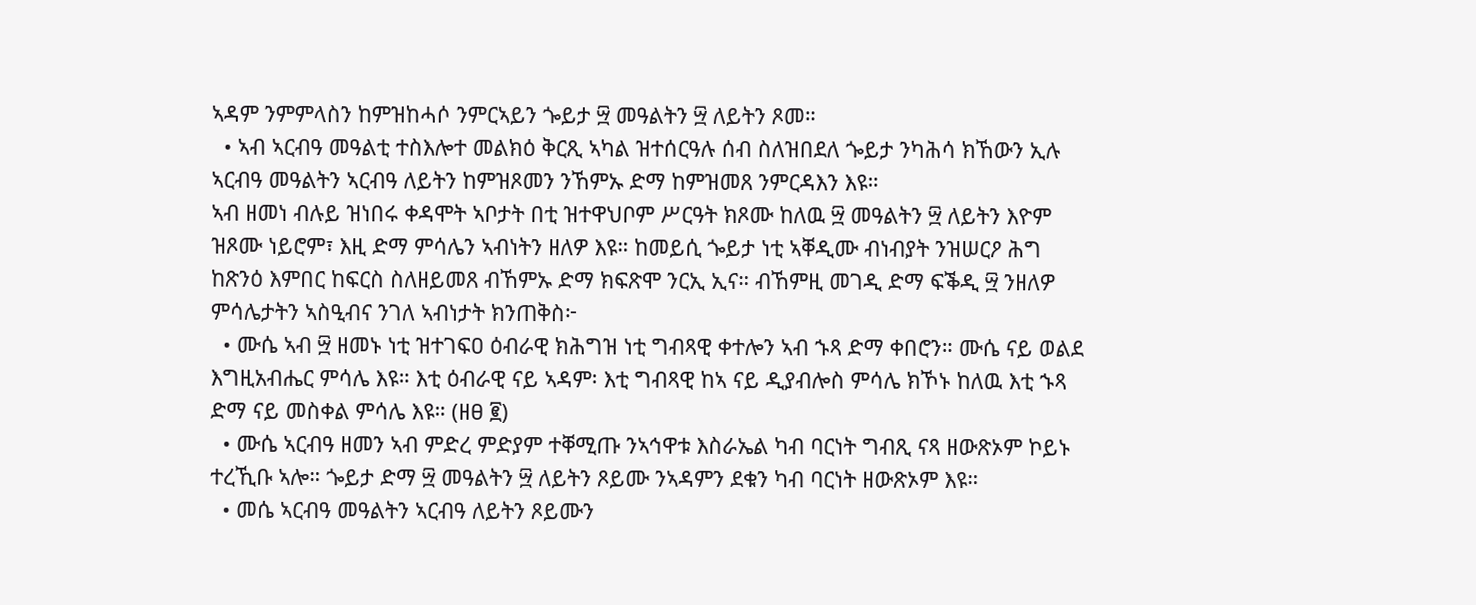ኣዳም ንምምላስን ከምዝከሓሶ ንምርኣይን ጐይታ ፵ መዓልትን ፵ ለይትን ጾመ።
  • ኣብ ኣርብዓ መዓልቲ ተስእሎተ መልክዕ ቅርጺ ኣካል ዝተሰርዓሉ ሰብ ስለዝበደለ ጐይታ ንካሕሳ ክኸውን ኢሉ ኣርብዓ መዓልትን ኣርብዓ ለይትን ከምዝጾመን ንኸምኡ ድማ ከምዝመጸ ንምርዳእን እዩ።
ኣብ ዘመነ ብሉይ ዝነበሩ ቀዳሞት ኣቦታት በቲ ዝተዋህቦም ሥርዓት ክጾሙ ከለዉ ፵ መዓልትን ፵ ለይትን እዮም ዝጾሙ ነይሮም፣ እዚ ድማ ምሳሌን ኣብነትን ዘለዎ እዩ። ከመይሲ ጐይታ ነቲ ኣቐዲሙ ብነብያት ንዝሠርዖ ሕግ ከጽንዕ እምበር ከፍርስ ስለዘይመጸ ብኸምኡ ድማ ክፍጽሞ ንርኢ ኢና። ብኸምዚ መገዲ ድማ ፍቕዲ ፵ ንዘለዎ ምሳሌታትን ኣስዒብና ንገለ ኣብነታት ክንጠቅስ፦
  • ሙሴ ኣብ ፵ ዘመኑ ነቲ ዝተገፍዐ ዕብራዊ ክሕግዝ ነቲ ግብጻዊ ቀተሎን ኣብ ኁጻ ድማ ቀበሮን። ሙሴ ናይ ወልደ እግዚአብሔር ምሳሌ እዩ። እቲ ዕብራዊ ናይ ኣዳም፡ እቲ ግብጻዊ ከኣ ናይ ዲያብሎስ ምሳሌ ክኾኑ ከለዉ እቲ ኁጻ ድማ ናይ መስቀል ምሳሌ እዩ። (ዘፀ ፪)
  • ሙሴ ኣርብዓ ዘመን ኣብ ምድረ ምድያም ተቐሚጡ ንኣኅዋቱ እስራኤል ካብ ባርነት ግብጺ ናጻ ዘውጽኦም ኮይኑ ተረኺቡ ኣሎ። ጐይታ ድማ ፵ መዓልትን ፵ ለይትን ጾይሙ ንኣዳምን ደቁን ካብ ባርነት ዘውጽኦም እዩ።
  • መሴ ኣርብዓ መዓልትን ኣርብዓ ለይትን ጾይሙን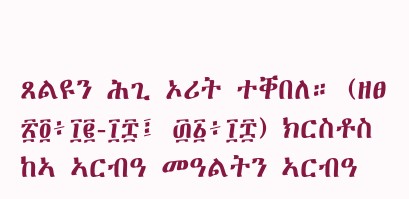ጸልዩን ሕጊ ኦሪት ተቐበለ። (ዘፀ ፳፬፥፲፪-፲፰፤ ፴፩፥፲፰) ክርስቶስ ከኣ ኣርብዓ መዓልትን ኣርብዓ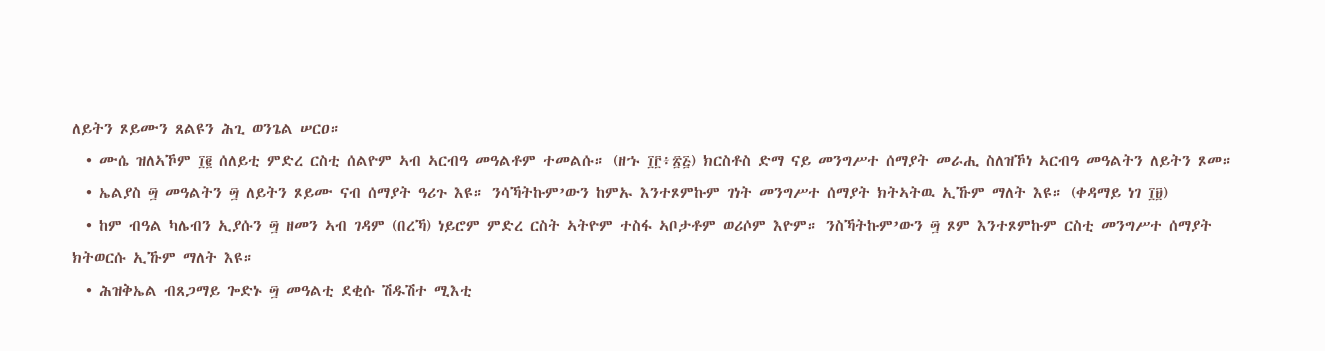ለይትን ጾይሙን ጸልዩን ሕጊ ወንጌል ሠርዐ።
  • ሙሴ ዝለኣኾም ፲፪ ሰለይቲ ምድረ ርስቲ ሰልዮም ኣብ ኣርብዓ መዓልቶም ተመልሱ። (ዘኁ ፲፫፥፳፭) ክርስቶስ ድማ ናይ መንግሥተ ሰማያት መራሒ ስለዝኾነ ኣርብዓ መዓልትን ለይትን ጾመ።
  • ኤልያስ ፵ መዓልትን ፵ ለይትን ጾይሙ ናብ ሰማያት ዓሪጉ እዩ። ንሳኻትኩም’ውን ከምኡ እንተጾምኩም ገነት መንግሥተ ሰማያት ክትኣትዉ ኢኹም ማለት እዩ። (ቀዳማይ ነገ ፲፱)
  • ከም ብዓል ካሌብን ኢያሱን ፵ ዘመን ኣብ ገዳም (በረኻ) ነይሮም ምድረ ርስት ኣትዮም ተስፋ ኣቦታቶም ወሪሶም እዮም። ንስኻትኩም’ውን ፵ ጾም እንተጾምኩም ርስቲ መንግሥተ ሰማያት ክትወርሱ ኢኹም ማለት እዩ።
  • ሕዝቅኤል ብጸጋማይ ጐድኑ ፵ መዓልቲ ደቂሱ ሽዱሽተ ሚእቲ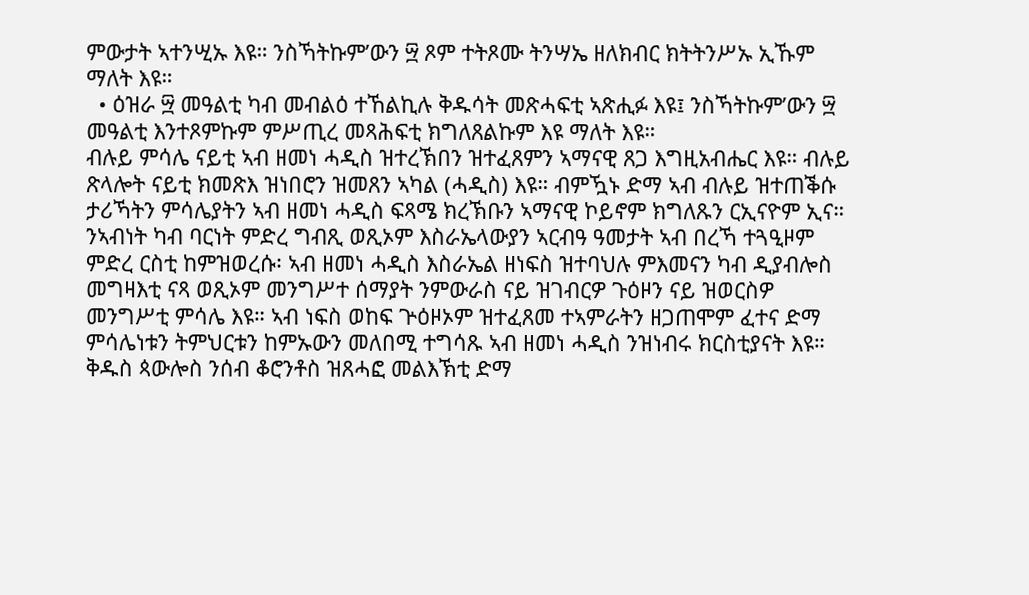ምውታት ኣተንሢኡ እዩ። ንስኻትኩም’ውን ፵ ጾም ተትጾሙ ትንሣኤ ዘለክብር ክትትንሥኡ ኢኹም ማለት እዩ።
  • ዕዝራ ፵ መዓልቲ ካብ መብልዕ ተኸልኪሉ ቅዱሳት መጽሓፍቲ ኣጽሒፉ እዩ፤ ንስኻትኩም’ውን ፵ መዓልቲ እንተጾምኩም ምሥጢረ መጻሕፍቲ ክግለጸልኩም እዩ ማለት እዩ።
ብሉይ ምሳሌ ናይቲ ኣብ ዘመነ ሓዲስ ዝተረኽበን ዝተፈጸምን ኣማናዊ ጸጋ እግዚአብሔር እዩ። ብሉይ ጽላሎት ናይቲ ክመጽእ ዝነበሮን ዝመጸን ኣካል (ሓዲስ) እዩ። ብምዃኑ ድማ ኣብ ብሉይ ዝተጠቕሱ ታሪኻትን ምሳሌያትን ኣብ ዘመነ ሓዲስ ፍጻሜ ክረኽቡን ኣማናዊ ኮይኖም ክግለጹን ርኢናዮም ኢና። ንኣብነት ካብ ባርነት ምድረ ግብጺ ወጺኦም እስራኤላውያን ኣርብዓ ዓመታት ኣብ በረኻ ተጓዒዞም ምድረ ርስቲ ከምዝወረሱ፡ ኣብ ዘመነ ሓዲስ እስራኤል ዘነፍስ ዝተባህሉ ምእመናን ካብ ዲያብሎስ መግዛእቲ ናጻ ወጺኦም መንግሥተ ሰማያት ንምውራስ ናይ ዝገብርዎ ጉዕዞን ናይ ዝወርስዎ መንግሥቲ ምሳሌ እዩ። ኣብ ነፍስ ወከፍ ጕዕዞኦም ዝተፈጸመ ተኣምራትን ዘጋጠሞም ፈተና ድማ ምሳሌነቱን ትምህርቱን ከምኡውን መለበሚ ተግሳጹ ኣብ ዘመነ ሓዲስ ንዝነብሩ ክርስቲያናት እዩ። ቅዱስ ጳውሎስ ንሰብ ቆሮንቶስ ዝጸሓፎ መልእኽቲ ድማ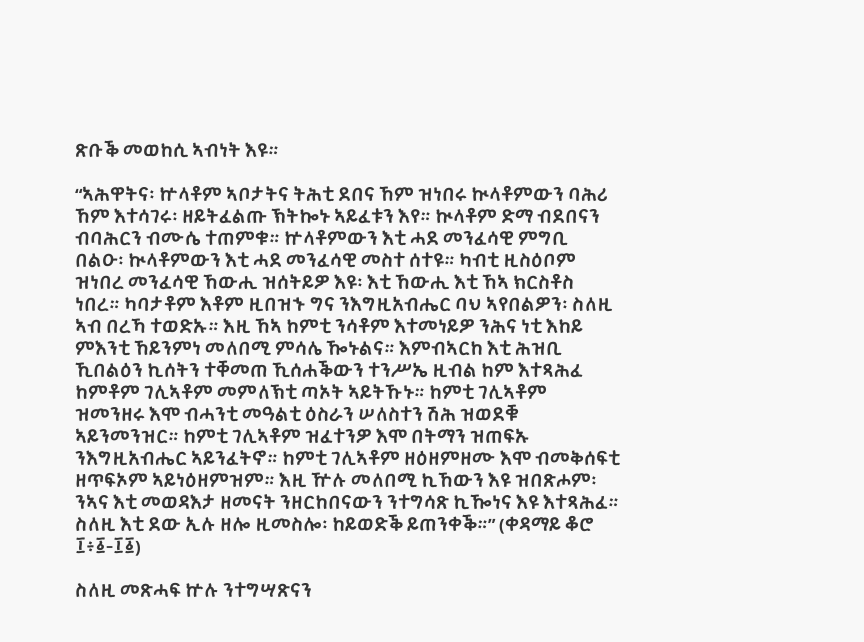ጽቡቕ መወከሲ ኣብነት እዩ።

“ኣሕዋትና፡ ኵላቶም ኣቦታትና ትሕቲ ደበና ኸም ዝነበሩ ኲላቶምውን ባሕሪ ኸም እተሳገሩ፡ ዘይትፈልጡ ኽትኰኑ ኣይፈቱን እየ። ኲላቶም ድማ ብደበናን ብባሕርን ብሙሴ ተጠምቁ። ኵላቶምውን እቲ ሓደ መንፈሳዊ ምግቢ በልዑ፡ ኲላቶምውን እቲ ሓደ መንፈሳዊ መስተ ሰተዩ። ካብቲ ዚስዕቦም ዝነበረ መንፈሳዊ ኸውሒ ዝሰትይዎ እዩ፡ እቲ ኸውሒ እቲ ኸኣ ክርስቶስ ነበረ። ካባታቶም እቶም ዚበዝኁ ግና ንእግዚአብሔር ባህ ኣየበልዎን፡ ስለዚ ኣብ በረኻ ተወድኡ። እዚ ኸኣ ከምቲ ንሳቶም እተመነይዎ ንሕና ነቲ እከይ ምእንቲ ኸይንምነ መለበሚ ምሳሌ ዀኑልና። እምብኣርከ እቲ ሕዝቢ ኺበልዕን ኪሰትን ተቐመጠ ኺሰሐቕውን ተንሥኤ ዚብል ከም እተጻሕፈ ከምቶም ገሊኣቶም መምለኽቲ ጣኦት ኣይትኹኑ። ከምቲ ገሊኣቶም ዝመንዘሩ እሞ ብሓንቲ መዓልቲ ዕስራን ሠለስተን ሽሕ ዝወደቑ ኣይንመንዝር። ከምቲ ገሊኣቶም ዝፈተንዎ እሞ በትማን ዝጠፍኡ ንእግዚአብሔር ኣይንፈትኖ። ከምቲ ገሊኣቶም ዘዕዘምዘሙ እሞ ብመቅሰፍቲ ዘጥፍኦም ኣይነዕዘምዝም። እዚ ዅሉ መለበሚ ኪኸውን እዩ ዝበጽሖም፡ ንኣና እቲ መወዳእታ ዘመናት ንዘርከበናውን ንተግሳጽ ኪዀነና እዩ እተጻሕፈ። ስለዚ እቲ ደው ኢሉ ዘሎ ዚመስሎ፡ ከይወድቕ ይጠንቀቕ።” (ቀዳማይ ቆሮ ፲፥፩-፲፩)

ስለዚ መጽሓፍ ኵሉ ንተግሣጽናን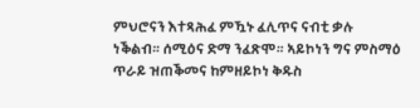ምህሮናን እተጻሕፈ ምዃኑ ፈሊጥና ናብቲ ቃሉ ነቕልብ። ሰሚዕና ድማ ንፈጽሞ። ኣይኮነን ግና ምስማዕ ጥራይ ዝጠቕመና ከምዘይኮነ ቅዱስ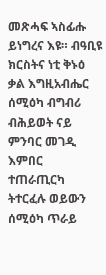መጽሓፍ ኣስፊሑ ይነግረና እዩ። ብዓቢዩ ክርስትና ነቲ ቅኑዕ ቃል እግዚአብሔር ሰሚዕካ ብግብሪ ብሕይወት ናይ ምንባር መገዲ እምበር ተጠራጢርካ ትተርፈሉ ወይውን ሰሚዕካ ጥራይ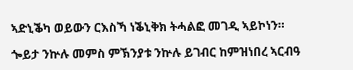ኣድኒቕካ ወይውን ርእስኻ ነቕኒቅክ ትሓልፎ መገዲ ኣይኮነን።

ጐይታ ንኵሉ መምስ ምኽንያቱ ንኵሉ ይገብር ከምዝነበረ ኣርብዓ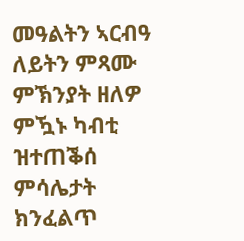መዓልትን ኣርብዓ ለይትን ምጻሙ ምኽንያት ዘለዎ ምዃኑ ካብቲ ዝተጠቕሰ ምሳሌታት ክንፈልጥ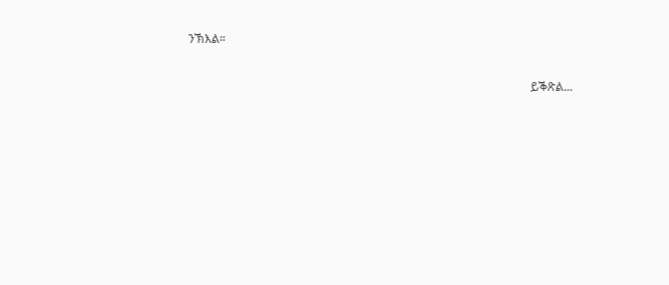ንኽእል።

                                                                                                                  ይቕጽል...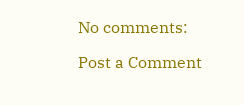No comments:

Post a Comment